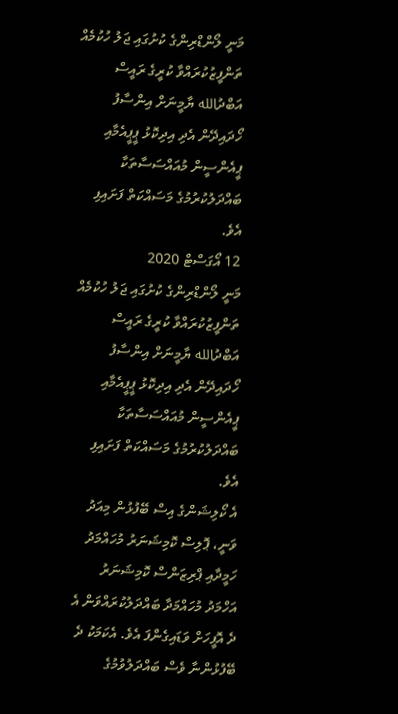މަނީ ލޯންޑްރިންގެ ކުށުގައި ޖަލު ހުކުމެއް ތަންފީޒުކުރައްވާ ކުރީގެ ރައީސް އަބްދުالله ޔާމީނަށް އިންސާފު ހޯދައިދޭން އެދި އިދިކޮޅު ޕީޕީއެމާއި ޕީއެންސީން މުއައްސަސާތަކާ ބައްދަލުކުރުމުގެ މަސައްކަތް ފަށައިފި އެވެ.
12 އޯގަސްޓް 2020
މަނީ ލޯންޑްރިންގެ ކުށުގައި ޖަލު ހުކުމެއް ތަންފީޒުކުރައްވާ ކުރީގެ ރައީސް އަބްދުالله ޔާމީނަށް އިންސާފު ހޯދައިދޭން އެދި އިދިކޮޅު ޕީޕީއެމާއި ޕީއެންސީން މުއައްސަސާތަކާ ބައްދަލުކުރުމުގެ މަސައްކަތް ފަށައިފި އެވެ.
އެ ކޯލިޝަންގެ އިސް ބޭފުޅުން މިއަދު ވަނީ، ޕޮލިސް ކޮމިޝަނަރު މުހައްމަދު ހަމީދާއި ޕްރިޒަންސް ކޮމިޝަނަރު އަހްމަދު މުހައްމަދާ ބައްދަލުކުރައްވަން އެ ދެ އޮފީހަށް ވަޑައިގެންފަ އެވެ. އެކަމަކު ދެ ބޭފުޅުންނާ ވެސް ބައްދަލުވުމުގެ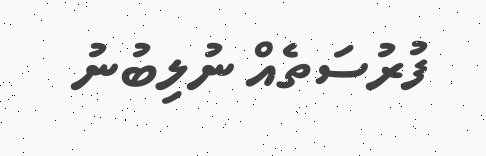ފުރުސަތެއް ނުލިބުނު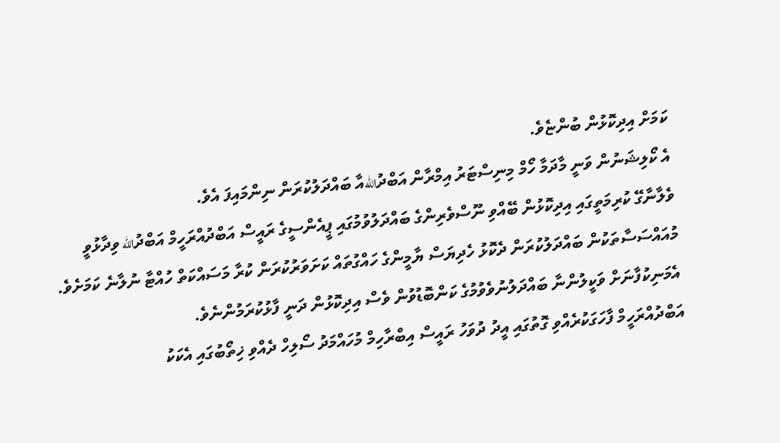ކަމަށް އިދިކޮޅުން ބުންޏެވެ.
އެ ކޯލިޝަނުން ވަނީ މާދަމާ ހޯމް މިނިސްޓަރު އިމްރާން އަބްދުاللهއާ ބައްދަލުކުރަން ނިންމައިފަ އެވެ.
ވެލާނާގޭ ކުރިމަތީގައި އިދިކޮޅުން ބޭއްވި ނޫސްވެރިންގެ ބައްދަލުވުމުގައި ޕީއެންސީގެ ރައީސް އަބްދުއްރަހީމް އަބްދުالله ވިދާޅުވީ މުއައްސަސާތަކުން ބައްދަލުކުރަން ދެކޮޅު ހެދިޔަސް ޔާމީންގެ ހައްގުތައް ކަށަވަރުކުރަން ކުރާ މަސައްކަތް ހުއްޓާ ނުލާނެ ކަމަށެވެ. އެމަނިކުފާނަށް ވަކީލުންނާ ބައްދަލުނުވެވުމުގެ ކަންބޮޑުވުން ވެސް އިދިކޮޅުން ދަނީ ފާޅުކުރަމުންނެވެ.
އަބްދުއްރަހީމް ފާހަގަކުރެއްވި ގޮތުގައި އީދު ދުވަހު ރައީސް އިބްރާހިމް މުހައްމަދު ސޯލިހް ދެއްވި ޚިތޯބުގައި އެކަކު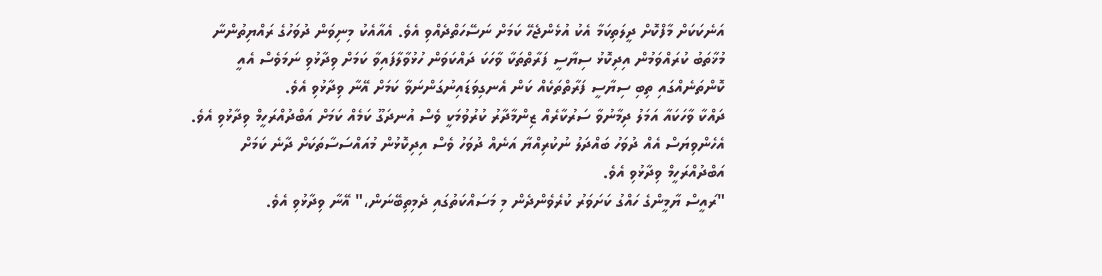އަނެކަކަށް މާފްކޮށް ދީލަތިކަމާ އެކު އުޅެންޖެހޭ ކަމަށް ނަސޭހަތްދެއްވި އެވެ. އެއާއެކު މިނިވަން ދުވަހުގެ ރައްޔިތުންނާ މުޚާތަބު ކުރައްވަމުން އިދިކޮޅު ސިޔާސީ ފަރާތްތަކާ ވާހަކަ ދައްކަވަން ހުޅުވާލާފައިވާ ކަމަށް ވިދާޅުވި ނަމަވެސް އެއީ ކޮންތަނެއްގައި ތިބި ސިޔާސީ ފަރާތްތަކެއް ކަން އެނގިވަޑައިނުގަންނަވާ ކަމަށް އޭނާ ވިދާޅުވި އެވެ.
ދައްކާ ވާހަކައާ އަމަލު ދިމާނުވާ ސަރުކާރެއް ޒިންމާދާރު ކުރުވުމަކީ ވެސް އުނދަގޫ ކަމެއް ކަމަށް އަބްދުއްރަހީމް ވިދާޅުވި އެވެ. އެހެންވިޔަސް އެއް ދުވަހު ބައްދަލު ނުކުރިއްޔާ އަނެއް ދުވަހު ވެސް އިދިކޮޅުން މުއައްސަސާތަކަށް ދާނެ ކަމަށް އަބްދުއްރަހީމް ވިދާޅުވި އެވެ.
"ރައީސް ޔާމީންގެ ހައްގު ކަށަވަރު ކުރެވެންދެން މި މަސައްކަތުގައި ދެމިތިބޭނަން،" އޭނާ ވިދާޅުވި އެވެ.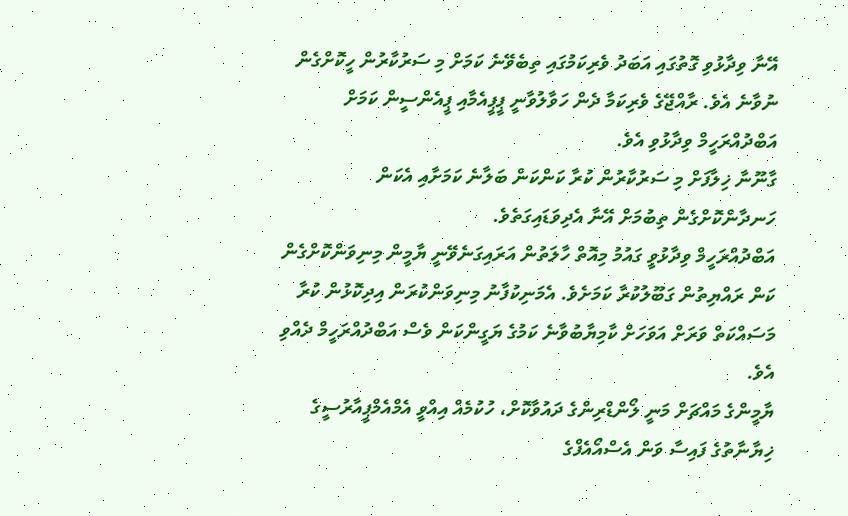އޭނާ ވިދާޅުވި ގޮތުގައި އަބަދު ވެރިކަމުގައި ތިބެވޭނެ ކަމަށް މި ސަރުކާރުން ހީކޮށްގެން ނުވާނެ އެވެ. ރާއްޖޭގެ ވެރިކަމާ ދެން ހަވާލުވާނީ ޕީޕީއެމާއި ޕީއެންސީން ކަމަށް އަބްދުއްރަހީމް ވިދާޅުވި އެވެ.
ގާނޫނާ ޚިލާފަށް މި ސަރުކާރުން ކުރާ ކަންކަން ބަލާނެ ކަމަށާއި އެކަން ހަނދާންކޮށްގެން ތިބުމަށް އޭނާ އެދިވަޑައިގަތެވެ.
އަބްދުއްރަހީމް ވިދާޅުވީ ގައުމު މިއޮތް ހާލަތުން އަރައިގަނެވޭނީ ޔާމީން މިނިވަންކޮށްގެން ކަން ރައްޔިތުން ގަބޫލުކުރާ ކަމަށެވެ. އެމަނިކުފާނު މިނިވަންކުރަން އިދިކޮޅުން ކުރާ މަސައްކަތް ވަރަށް އަވަހަށް ކާމިޔާބުވާނެ ކަމުގެ ޔަގީންކަން ވެސް އަބްދުއްރަހީމް ދެއްވި އެވެ.
ޔާމީންގެ މައްޗަށް މަނީ ލޯންޑްރިންގެ ދައުވާކޮށް، ހުކުމެއް އިއްވީ އެމްއެމްޕީއާރުސީގެ ޚިޔާނާތުގެ ފައިސާ ވަން އެސްއޯއެފްގެ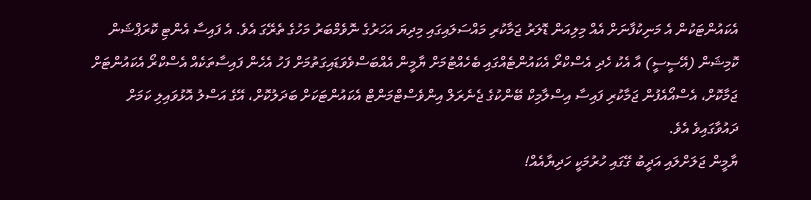އެކައުންޓަކުން އެ މަނިކުފާނަށް އެއް މިލިއަން ޑޮލަރު ޖަމާކުރި މައްސަލައިގައި މިދިޔަ އަހަރުގެ ނޮވެމްބަރު މަހުގެ ތެރޭގަ އެވެ. އެ ފައިސާ އެންޓި ކޮރަޕްޝަން ކޮމިޝަން (އޭސީސީ) އާ އެކު ހެދި އެސްކްރޯ އެކައުންޓެއްގައި ބެހެއްޓުމަށް ޔާމީން އެއްބަސްވެވަޑައިގަތުމަށް ފަހު އެހެން ފައިސާތަކެއް އެސްކްރޯ އެކައުންޓަށް ޖަމާކޮށް، އެސްއޯއެފުން ޖަމާކުރި ފައިސާ އިސްލާމިކް ބޭންކުގެ ޖެނެރަލް އިންވެސްޓްމަންޓް އެކައުންޓަކަށް ބަދަލުކޮށް، އޭގެ އަސްލު އޮޅުވައިލި ކަމަށް ދައުވާގައިވެ އެވެ.
ޔާމީން ޖަލަށްލައި އަދީބު ގޭގައި ހުރުމަކީ ހަދިޔާއެއް!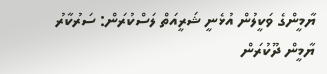ޔާމީންގެ ވަކީލުން އުޅެނީ ޝަރީއަތް ލަސްކުރަން: ސަރުކާރު
ޔާމީން ދޫކުރަން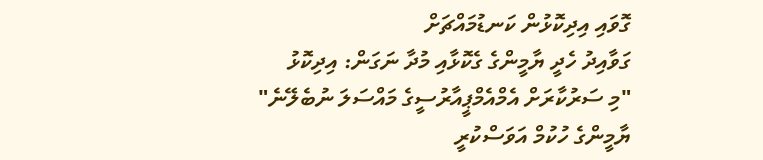ގޮވައި އިދިކޮޅުން ކަނޑުމައްޗަށް
ގަވާއިދު ހެދީ ޔާމީންގެ ގެކޮޅާއި މުދާ ނަގަން: އިދިކޮޅު
"މި ސަރުކާރަށް އެމްއެމްޕީއާރުސީގެ މައްސަލަ ނުބެލޭނެ"
ޔާމީންގެ ހުކުމް އަވަސްކުރީ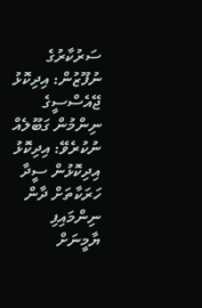ސަރުކާރުގެ ނުފޫޒުން: އިދިކޮޅު
ޖޭއެސްސީގެ ނިންމުން ގަބޫލެއް ނުކުރެވޭ: އިދިކޮޅު
އިދިކޮޅުން ސީދާ ހަރަކާތަށް ދާން ނިންމައިފި
ޔާމީނަށް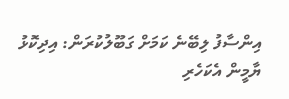އިންސާފު ލިބޭނެ ކަމަށް ގަބޫލުކުރަން: އިދިކޮޅު
ޔާމީން އެކަހެރި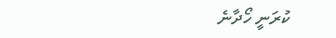ކުރަނީ ހޯދާނެ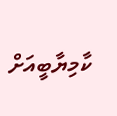ކާމިޔާބީއަށް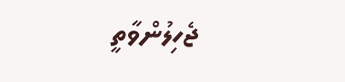ޖެހިލުންވާތީ